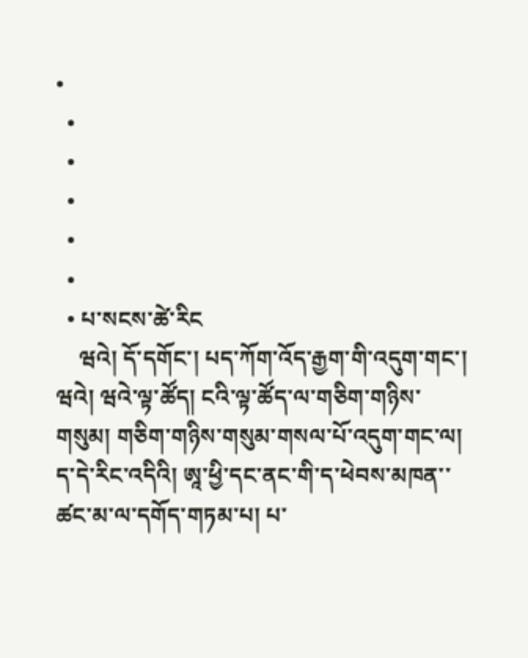•
  •
  •
  •
  •
  •
  • པ་སངས་ཚེ་རིང
    ཝའེ། དོ་དགོང་། པད་ཀོག་འོད་རྒྱག་གི་འདུག་གང་། ཝའེ། ཝའེ་ལྟ་ཚོད། ངའི་ལྟ་ཚོད་ལ་གཅིག་གཉིས་གསུམ། གཅིག་གཉིས་གསུམ་གསལ་པོ་འདུག་གང་ལ། ད་དེ་རིང་འདིའི། ཨཱ་ཕྱི་དང་ནང་གི་ད་ཕེབས་མཁན་་ཚང་མ་ལ་དགོད་གཏམ་པ། པ་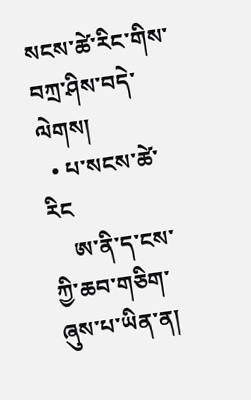སངས་ཚེ་རིང་གིས་བཀྲ་ཤིས་བདེ་ལེགས།
  • པ་སངས་ཚེ་རིང
    ཨ་ནི་ད་ངས་ཀྱི་ཆབ་གཅིག་ཞུས་པ་ཡིན་ན།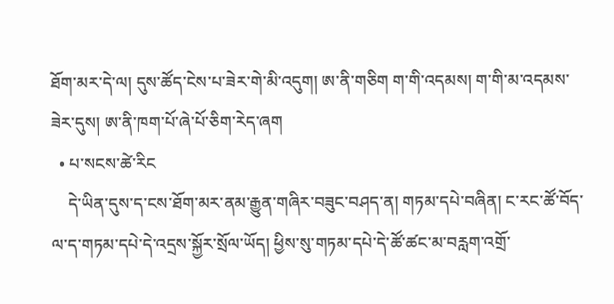ཐོག་མར་དེ་ལ། དུས་ཚོད་ངེས་པ་ཟེར་གེ་མི་འདུག། ཨ་ནི་གཅིག ག་གི་འདམས། ག་གི་མ་འདམས་ཟེར་དུས། ཨ་ནི་ཁག་པོ་ཞེ་པོ་ཅིག་རེད་ཞག
  • པ་སངས་ཚེ་རིང
    དེ་ཡིན་དུས་ད་ངས་ཐོག་མར་ནམ་རྒྱུན་གཞིར་བཟུང་བཤད་ན། གཏམ་དཔེ་བཞིན། ང་རང་ཚོ་བོད་ལ་ད་གཏམ་དཔེ་དེ་འདྲས་སྐྱོར་སྲོལ་ཡོད། ཕྱིས་སུ་གཏམ་དཔེ་དེ་ཚོ་ཚང་མ་བརླག་འགྲོ་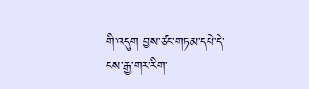གི་འདུག བྱས་ཙང་གཏམ་དཔེ་དེ་ངས་རྒྱ་གར་རིག་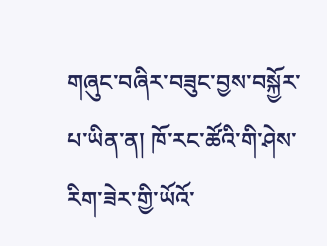གཞུང་བཞིར་བཟུང་བྱས་བསྐྱོར་པ་ཡིན་ན། ཁོ་རང་ཚོའི་གི་ཤེས་རིག་ཟེར་གྱི་ཡོའོ་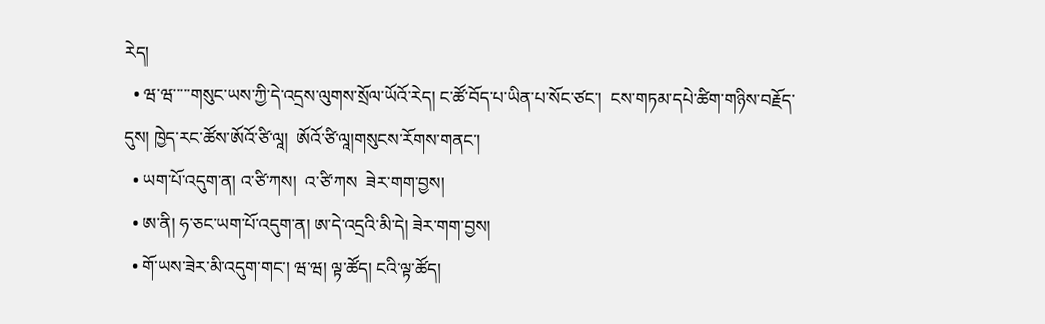རེད།
  • ཝ་ཝ་་་་་གསུང་ཡས་ཀྱི་དེ་འདྲས་ལུགས་སྲོལ་ཡོའོ་རེད། ང་ཚོ་བོད་པ་ཡིན་པ་སོང་ཙང་།  ངས་གཏམ་དཔེ་ཚིག་གཉིས་བརྗོད་དུས། ཁྱེད་རང་ཚོས་ཨོའོ་ཙི་ལཱ།  ཨོའོ་ཙི་ལཱ།གསུངས་རོགས་གནང་།
  • ཡག་པོ་འདུག་ན། འ་ཙི་ཀས།  འ་ཙི་ཀས  ཟེར་གག་བྱས།
  • ཨ་ནི། ཧ་ཅང་ཡག་པོ་འདུག་ན། ཨ་དེ་འདྲའི་མི་དེ། ཟེར་གག་བྱས།
  • གོ་ཡས་ཟེར་མི་འདུག་གང་། ཝ་ཝ། ལྟ་ཚོད། ངའི་ལྟ་ཚོད།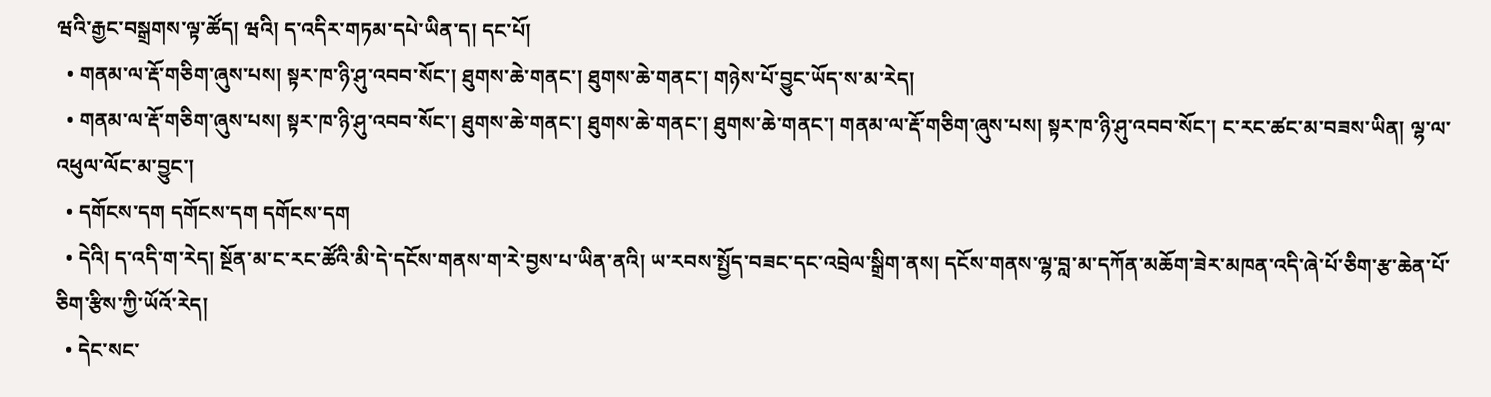ཝའི་རྒྱང་བསྒྲགས་ལྟ་ཚོད། ཝའི། ད་འདིར་གཏམ་དཔེ་ཡིན་ད། དང་པོ།
  • གནམ་ལ་རྡོ་གཅིག་ཞུས་པས། སྟར་ཁ་ཉི་ཤུ་འབབ་སོང་། ཐུགས་ཆེ་གནང་། ཐུགས་ཆེ་གནང་། གཉེས་པོ་བྱུང་ཡོད་ས་མ་རེད།
  • གནམ་ལ་རྡོ་གཅིག་ཞུས་པས། སྟར་ཁ་ཉི་ཤུ་འབབ་སོང་། ཐུགས་ཆེ་གནང་། ཐུགས་ཆེ་གནང་། ཐུགས་ཆེ་གནང་། གནམ་ལ་རྡོ་གཅིག་ཞུས་པས། སྟར་ཁ་ཉི་ཤུ་འབབ་སོང་། ང་རང་ཚང་མ་བཟས་ཡིན། ལྷ་ལ་འཕུལ་ལོང་མ་བྱུང་།
  • དགོངས་དག དགོངས་དག དགོངས་དག
  • དེའི། ད་འདི་ག་རེད། སྔོན་མ་ང་རང་ཚོའི་མི་དེ་དངོས་གནས་ག་རེ་བྱས་པ་ཡིན་ནའི། ཡ་རབས་སྤྱོད་བཟང་དང་འབྲེལ་སྒྲིག་ནས། དངོས་གནས་ལྷ་བླ་མ་དཀོན་མཆོག་ཟེར་མཁན་འདི་ཞེ་པོ་ཅིག་རྩ་ཆེན་པོ་ཅིག་རྩིས་ཀྱི་ཡོའོ་རེད།
  • དེང་སང་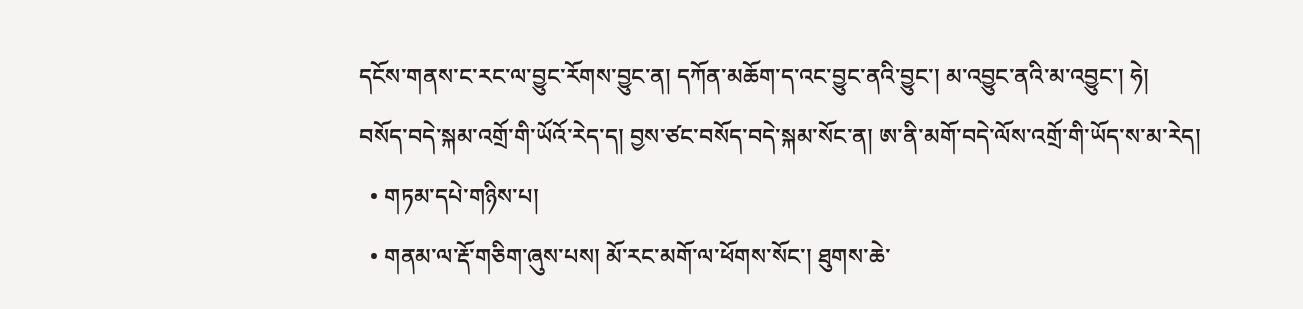དངོས་གནས་ང་རང་ལ་བྱུང་རོགས་བྱུང་ན། དཀོན་མཆོག་ད་འང་བྱུང་ནའི་བྱུང་། མ་འབྱུང་ནའི་མ་འབྱུང་། ཧེ། བསོད་བདེ་སྐམ་འགྲོ་གི་ཡོའོ་རེད་ད། བྱས་ཙང་བསོད་བདེ་སྐམ་སོང་ན། ཨ་ནི་མགོ་བདེ་ལོས་འགྲོ་གི་ཡོད་ས་མ་རེད།
  • གཏམ་དཔེ་གཉིས་པ།
  • གནམ་ལ་རྡོ་གཅིག་ཞུས་པས། མོ་རང་མགོ་ལ་ཕོགས་སོང་། ཐུགས་ཆེ་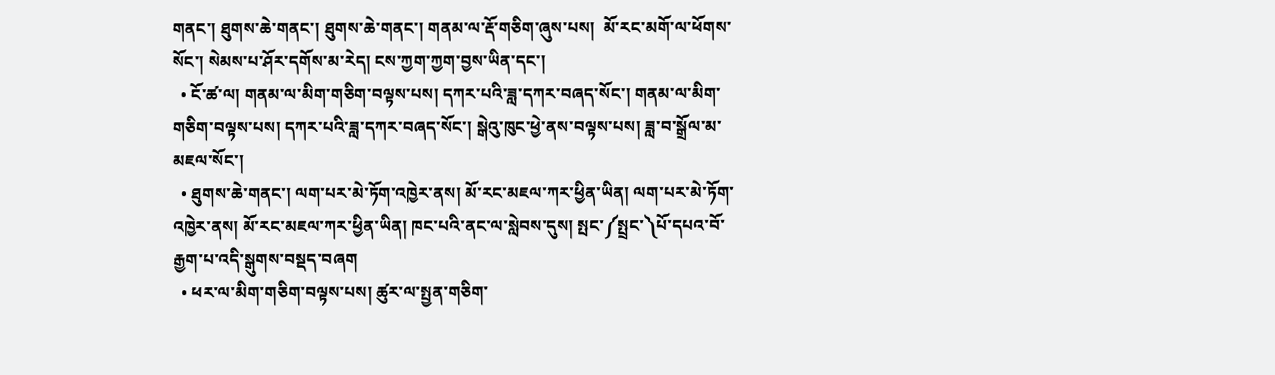གནང་། ཐུགས་ཆེ་གནང་། ཐུགས་ཆེ་གནང་། གནམ་ལ་རྡོ་གཅིག་ཞུས་པས།  མོ་རང་མགོ་ལ་ཕོགས་སོང་། སེམས་པ་ཤོར་དགོས་མ་རེད། ངས་ཀྱག་ཀྱག་བྱས་ཡིན་དང་།
  • ངོ་ཚ་ལ། གནམ་ལ་མིག་གཅིག་བལྟས་པས། དཀར་པའི་ཟླ་དཀར་བཞད་སོང་། གནམ་ལ་མིག་གཅིག་བལྟས་པས། དཀར་པའི་ཟླ་དཀར་བཞད་སོང་། སྒེའུ་ཁུང་ཕྱེ་ནས་བལྟས་པས། ཟླ་བ་སྒྲོལ་མ་མཇལ་སོང་།
  • ཐུགས་ཆེ་གནང་། ལག་པར་མེ་ཏོག་འཁྱེར་ནས། མོ་རང་མཇལ་ཀར་ཕྱིན་ཡིན། ལག་པར་མེ་ཏོག་འཁྱེར་ནས། མོ་རང་མཇལ་ཀར་ཕྱིན་ཡིན། ཁང་པའི་ནང་ལ་སླེབས་དུས། སྤང་༼སྤྲང་༽པོ་དཔའ་བོ་རྒྱག་པ་འདི་སྒུགས་བསྡད་བཞག
  • ཕར་ལ་མིག་གཅིག་བལྟས་པས། ཚུར་ལ་སྤྱན་གཅིག་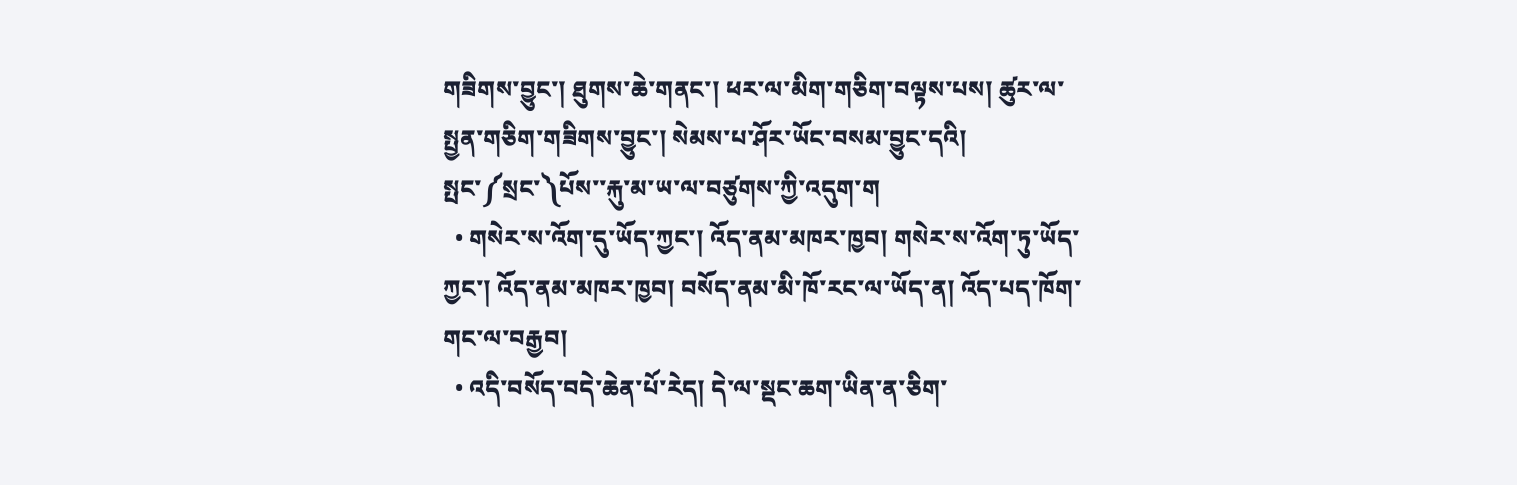གཟིགས་བྱུང་། ཐུགས་ཆེ་གནང་། ཕར་ལ་མིག་གཅིག་བལྟས་པས། ཚུར་ལ་སྤྱན་གཅིག་གཟིགས་བྱུང་། སེམས་པ་ཤོར་ཡོང་བསམ་བྱུང་དའི།  སྤང་༼སྲང་༽པོས་་རྐུ་མ་ཡ་ལ་བཙུགས་ཀྱི་འདུག་ག
  • གསེར་ས་འོག་དུ་ཡོད་ཀྱང་། འོད་ནམ་མཁར་ཁྱབ། གསེར་ས་འོག་ཏུ་ཡོད་ཀྱང་། འོད་ནམ་མཁར་ཁྱབ། བསོད་ནམ་མི་ཁོ་རང་ལ་ཡོད་ན། འོད་པད་ཁོག་གང་ལ་བརྒྱབ།
  • འདི་བསོད་བདེ་ཆེན་པོ་རེད། དེ་ལ་སྡང་ཆག་ཡིན་ན་ཅིག་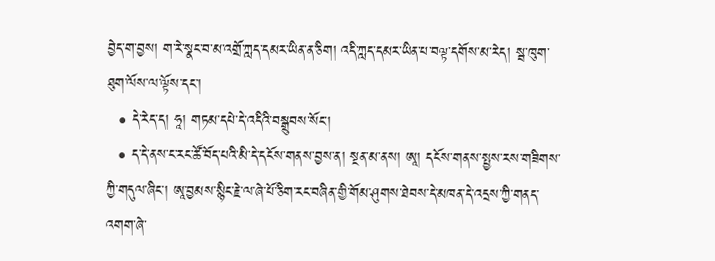བྱེད་ག་བྱས། ག་རེ་སྣང་བ་མ་འགྲོ་ཀླད་དམར་ཡིན་ན་ཅིག། འདི་ཀླད་དམར་ཡིན་པ་བལྟ་དགོས་མ་རེད། སྦ་ཁུག་ཐུག་ལོས་ལ་ལྟོས་དང་།
  • དེ་རེད་ད། ཧཱ། གཏམ་དཔེ་དེ་འདིའི་བསྒྲུབས་སོང་།
  • ད་དེ་ནས་ང་རང་ཚོ་བོད་པའི་མི་དེ་དངོས་གནས་བྱས་ན། སྔན་མ་ནས། ཨཱ། དངོས་གནས་སྤྱས་རས་གཟིགས་ཀྱི་གདུལ་ཞིང་། ཨཱ་བྱམས་སྙིང་རྗེ་ལ་ཞེ་པོ་ཅིག་རང་བཞིན་གྱི་གོམ་ཤུགས་ཐེབས་དེ་མཁན་དེ་འདྲས་ཀྱི་གནད་འགག་ཞེ་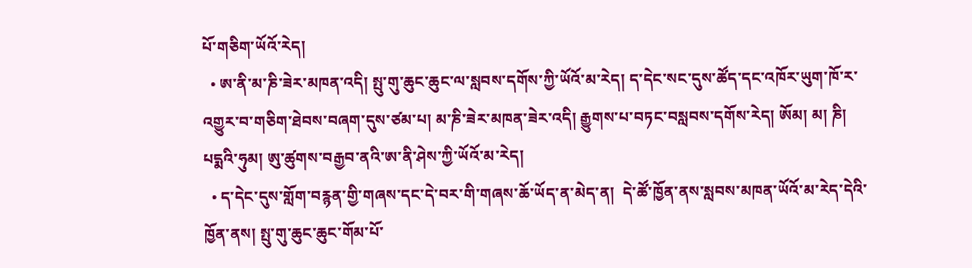པོ་གཅིག་ཡོའོ་རེད།
  • ཨ་ནི་མ་ཎི་ཟེར་མཁན་འདི། སྤུ་གུ་ཆུང་ཆུང་ལ་སླབས་དགོས་ཀྱི་ཡོའོ་མ་རེད། ད་དེང་སང་དུས་ཚོད་དང་འཁོར་ཡུག་ཁོ་ར་འགྱུར་བ་གཅིག་ཐེབས་བཞག་དུས་ཙམ་པ། མ་ཎི་ཟེར་མཁན་ཟེར་འདི། རྒྱུགས་པ་བཏང་བསླབས་དགོས་རེད། ཨོམ། མ། ཎི། པདྨའི་ཧུམ། ཨུ་ཚུགས་བརྒྱབ་ནའི་ཨ་ནི་ཤེས་ཀྱི་ཡོའོ་མ་རེད།
  • ད་དེང་དུས་གློག་བརྙན་གྱི་གཞས་དང་དེ་བར་གི་གཞས་ཆོ་ཡོད་ན་མེད་ན།  དེ་ཚོ་ཁྱོན་ནས་སླབས་མཁན་ཡོའོ་མ་རེད་དེའི་ཁྱོན་ནས། སྤུ་གུ་ཆུང་ཆུང་གོམ་པོ་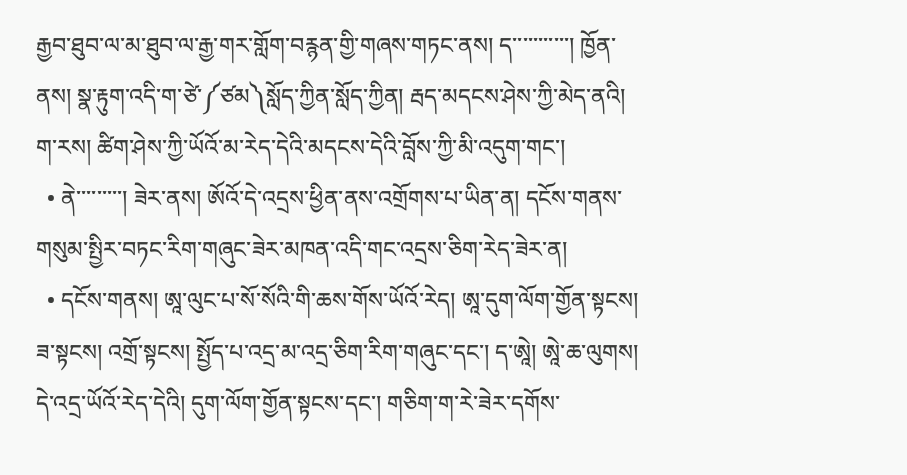རྒྱབ་ཐུབ་ལ་མ་ཐུབ་ལ་རྒྱ་གར་གློག་བརྙན་གྱི་གཞས་གཏང་ནས། ད་་་་་་་་་་་། ཁྱོན་ནས། སྣ་རྟུག་འདི་ག་ཙེ་༼ཙམ༽སློད་ཀྱིན་སློད་ཀྱིན། རྦད་མདངས་ཤེས་ཀྱི་མེད་ནའི། ག་རས། ཚིག་ཤེས་ཀྱི་ཡོའོ་མ་རེད་དེའི་མདངས་དེའི་བློས་ཀྱི་མི་འདུག་གང་།
  • ནེ་་་་་་་་་། ཟེར་ནས། ཨོའོ་དེ་འདྲས་ཕྱིན་ནས་འགྲོགས་པ་ཡིན་ན། དངོས་གནས་གསུམ་སྤྱིར་བཏང་རིག་གཞུང་ཟེར་མཁན་འདི་གང་འདྲས་ཅིག་རེད་ཟེར་ན།
  • དངོས་གནས། ཨཱ་ལུང་པ་སོ་སོའི་གི་ཆས་གོས་ཡོའོ་རེད། ཨཱ་དུག་ལོག་གྱོན་སྟངས། ཟ་སྟངས། འགྲོ་སྟངས། སྤྱོད་པ་འདྲ་མ་འདྲ་ཅིག་རིག་གཞུང་དང་། ད་ཨཱེ། ཨཱེ་ཆ་ལུགས། དེ་འདྲ་ཡོའོ་རེད་དེའི། དུག་ལོག་གྱོན་སྟངས་དང་། གཅིག་ག་རེ་ཟེར་དགོས་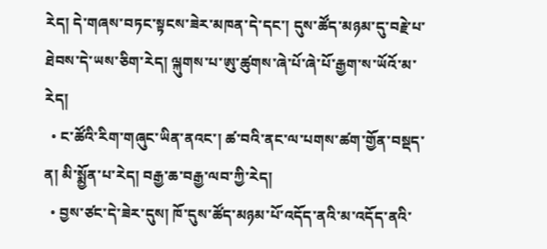རེད། དེ་གཞས་བཏང་སྟངས་ཟེར་མཁན་དེ་དང་། དུས་ཚོད་མཉམ་དུ་བརྗེ་པ་ཐེབས་དེ་ཡས་ཅིག་རེད། ལྐུགས་པ་ཨུ་ཚུགས་ཞེ་པོ་ཞེ་པོ་རྒྱག་ས་ཡོའོ་མ་རེད།
  • ང་ཚོའི་རིག་གཞུང་ཡིན་ནའང་། ཚ་བའི་ནང་ལ་པགས་ཚག་གྱོན་བསྡད་ན། མི་སྨྱོན་པ་རེད། བརྒྱ་ཆ་བརྒྱ་ལབ་ཀྱི་རེད།
  • བྱས་ཙང་དེ་ཟེར་དུས། ཁོ་དུས་ཚོད་མཉམ་པོ་འདོད་ནའི་མ་འདོད་ནའི་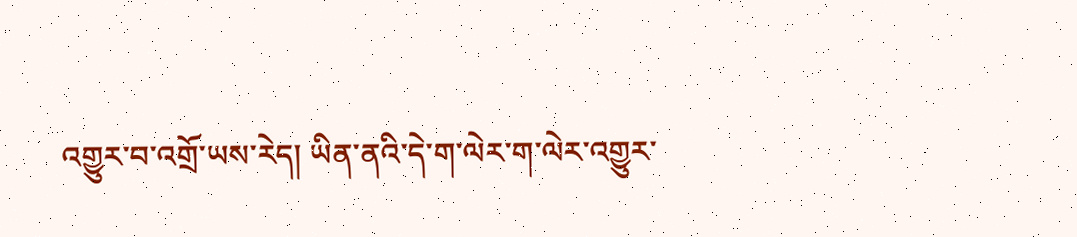འགྱུར་བ་འགྲོ་ཡས་རེད། ཡིན་ནའི་དེ་ག་ལེར་ག་ལེར་འགྱུར་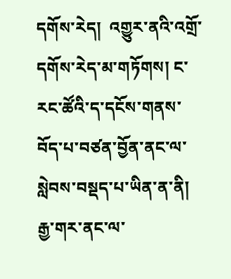དགོས་རེད།  འགྱུར་ནའི་འགྲོ་དགོས་རེད་མ་གཏོགས། ང་རང་ཚོའི་ད་དངོས་གནས་བོད་པ་བཙན་བྱོན་ནང་ལ་སླེབས་བསྡད་པ་ཡིན་ན་ནི། རྒྱ་གར་ནང་ལ་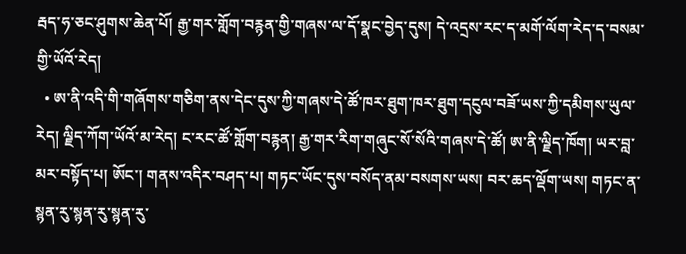རྦད་ཧ་ཅང་ཤུགས་ཆེན་པོ། རྒྱ་གར་གློག་བརྙན་གྱི་གཞས་ལ་དོ་སྣང་བྱེད་དུས། དེ་འདྲས་རང་ད་མགོ་ལོག་རེད་ད་བསམ་གྱི་ཡོའོ་རེད།
  • ཨ་ནི་འདི་གི་གཞོགས་གཅིག་ནས་དེང་དུས་ཀྱི་གཞས་དེ་ཚོ་ཁར་ཐུག་ཁར་ཐུག་དངུལ་བཟོ་ཡས་ཀྱི་དམིགས་ཡུལ་རེད། ལྗིད་ཀོག་ཡོའོ་མ་རེད། ང་རང་ཚོ་གློག་བརྙན། རྒྱ་གར་རིག་གཞུང་སོ་སོའི་གཞས་དེ་ཚོ། ཨ་ནི་ལྗིད་ཁོག། ཡར་བླ་མར་བསྟོད་པ། ཨོང་། གནས་འདིར་བཤད་པ། གཏང་ཡོང་དུས་བསོད་ནམ་བསགས་ཡས། བར་ཆད་ལྡོག་ཡས། གཏང་ན་སྙན་རུ་སྙན་རུ་སྙན་རུ་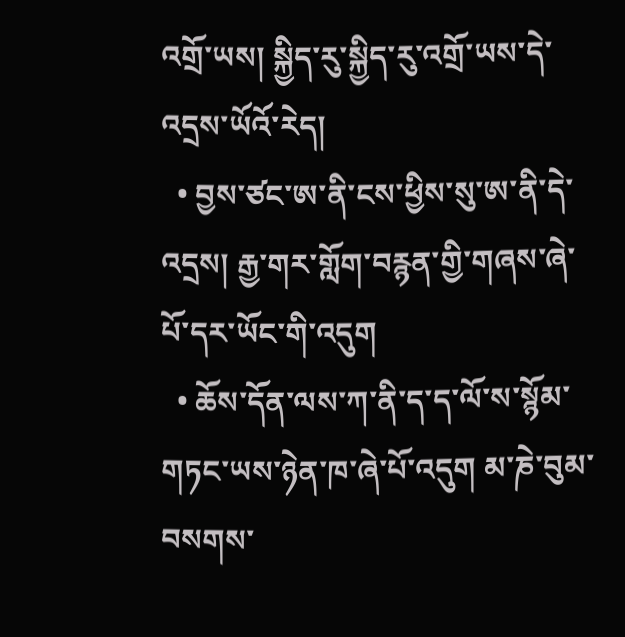འགྲོ་ཡས། སྐྱིད་རུ་སྐྱིད་རུ་འགྲོ་ཡས་དེ་འདྲས་ཡོའོ་རེད།
  • བྱས་ཙང་ཨ་ནི་ངས་ཕྱིས་སུ་ཨ་ནི་དེ་འདྲས། རྒྱ་གར་གློག་བརྙན་གྱི་གཞས་ཞེ་པོ་དར་ཡོང་གི་འདུག
  • ཆོས་དོན་ལས་ཀ་ནི་ད་ད་ལོ་ས་སྙོམ་གཏང་ཡས་ཉེན་ཁ་ཞེ་པོ་འདུག མ་ཎེ་བུམ་བསགས་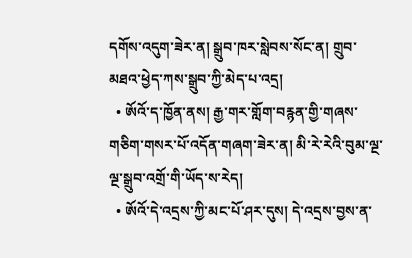དགོས་འདུག་ཟེར་ན། སྒྲུབ་ཁར་སླེབས་སོང་ན། གྲུབ་མཐའ་ཕྱེད་ཀས་སྒྲུབ་ཀྱི་མེད་པ་འདྲ།
  • ཨོའོ་ད་ཁྱོན་ནས། རྒྱ་གར་གློག་བརྙན་གྱི་གཞས་གཅིག་གསར་པོ་འདོན་གཞག་ཟེར་ན། མི་རེ་རེའི་བུམ་ལྔ་ལྔ་སྒྲུབ་འགྲོ་གི་ཡོད་ས་རེད།
  • ཨོའོ་དེ་འདྲས་ཀྱི་མང་པོ་ཤར་དུས། དེ་འདྲས་བྱས་ན་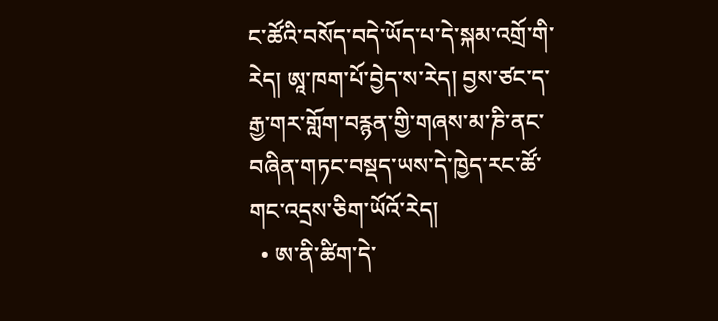ང་ཚོའི་བསོད་བདེ་ཡོད་པ་དེ་སྐམ་འགྲོ་གི་རེད། ཨཱ་ཁག་པོ་བྱེད་ས་རེད། བྱས་ཙང་ད་རྒྱ་གར་གློག་བརྙན་གྱི་གཞས་མ་ཎི་ནང་བཞིན་གཏང་བསྡད་ཡས་དེ་ཁྱེད་རང་ཚོ་གང་འདྲས་ཅིག་ཡོའོ་རེད།
  • ཨ་ནི་ཚིག་དེ་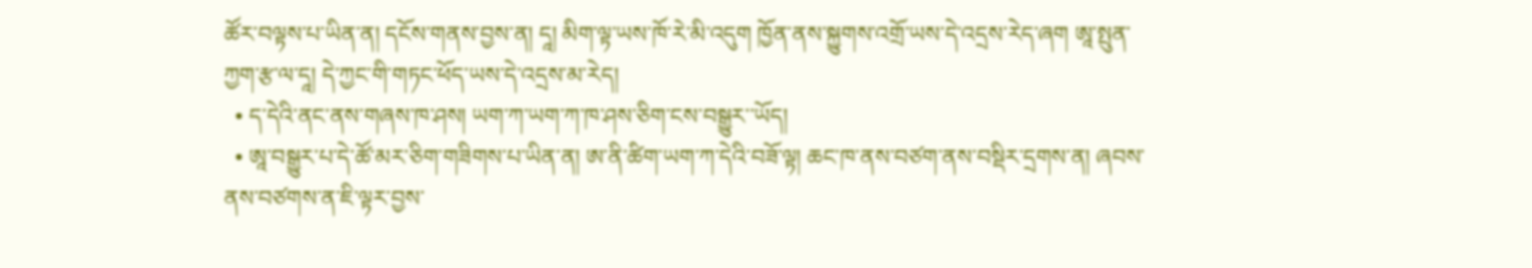ཚོར་བལྟས་པ་ཡིན་ན། དངོས་གནས་བྱས་ན། དཱ། མིག་ལྟ་ཡས་ཁོ་རེ་མི་འདུག ཁྱོན་ནས་སྐྱུགས་འགྲོ་ཡས་དེ་འདྲས་རེད་ཞག ཨཱ་སྤུན་ཀྱག་རྩ་ལ་དཱ། དེ་ཀྱང་གི་གཏང་ཕོད་ཡས་དེ་འདྲས་མ་རེད།
  • ད་དེའི་ནང་ནས་གཞས་ཁ་ཤས། ཡག་ཀ་ཡག་ཀ་ཁ་ཤས་ཅིག་ངས་བསྒྱུར་་ཡོད།
  • ཨཱ་བསྒྱུར་པ་དེ་ཚོ་མར་ཅིག་གཟིགས་པ་ཡིན་ན། ཨ་ནི་ཚིག་ཡག་ཀ་དེའི་བཟོ་ལྟ། ཆང་ཁ་ནས་བཙག་ནས་བསྡིར་དྲགས་ན། ཞབས་ནས་བཙགས་ན་ཇི་ལྟར་བྱས་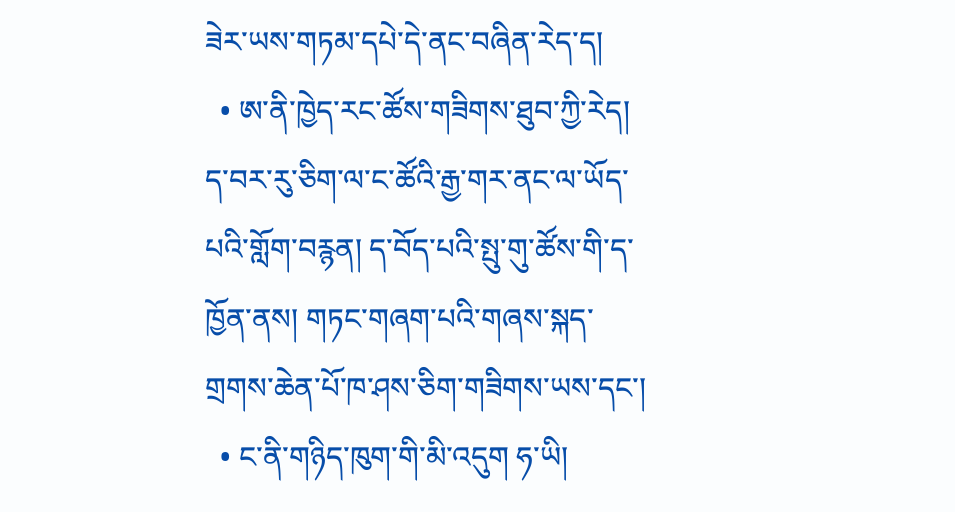ཟེར་ཡས་གཏམ་དཔེ་དེ་ནང་བཞིན་རེད་ད།
  • ཨ་ནི་ཁྱེད་རང་ཚོས་གཟིགས་ཐུབ་ཀྱི་རེད། ད་བར་རུ་ཅིག་ལ་ང་ཚོའི་རྒྱ་གར་ནང་ལ་ཡོད་པའི་གློག་བརྙན། ད་བོད་པའི་སྤུ་གུ་ཚོས་གི་ད་ཁྱོན་ནས། གཏང་གཞག་པའི་གཞས་སྐད་གྲགས་ཆེན་པོ་ཁ་ཤས་ཅིག་གཟིགས་ཡས་དང་།
  • ང་ནི་གཉིད་ཁུག་གི་མི་འདུག ཧ་ཡི།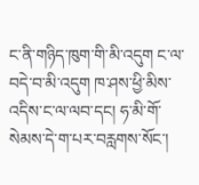ང་ནི་གཉིད་ཁུག་གི་མི་འདུག ང་ལ་བདེ་བ་མི་འདུག ཁ་ཤས་ཕྱི་མིས་འདིས་ང་ལ་ལབ་དང། ཧ་མི་གོ་སེམས་དེ་ག་པར་བརླགས་སོང་།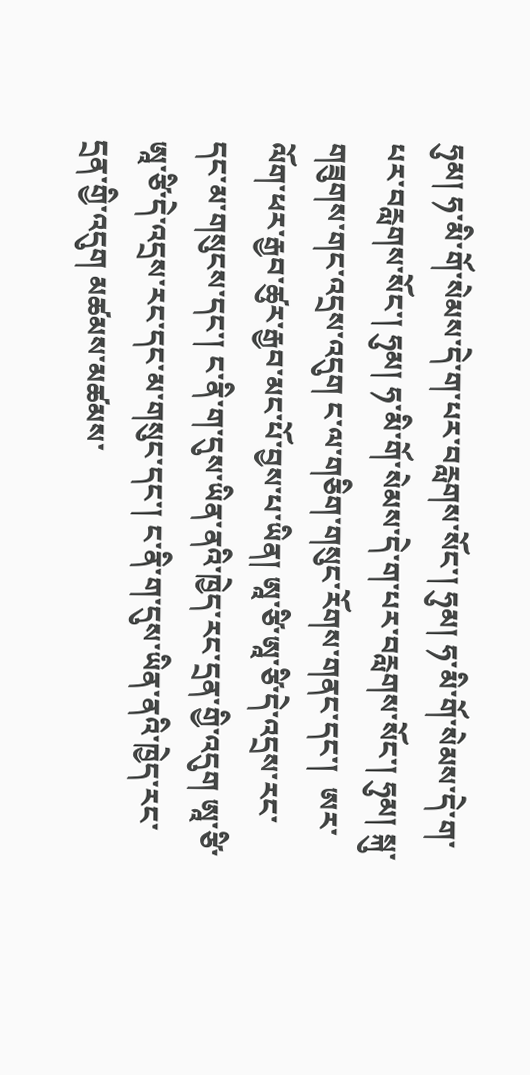ཧུམ། ཧ་མི་གོ་སེམས་དེ་ག་པར་བརླགས་སོང་། ཧུམ། ཧ་མི་གོ་སེམས་དེ་ག་པར་བརླགས་སོང་། ཧུམ། ཧ་མི་གོ་སེམས་དེ་ག་པར་བརླགས་སོང་། ཧུམ། སྐུ་གཟུགས་གང་འདྲས་འདུག ང་ལ་གཅིག་གསུང་རོགས་གནང་དང་།  ཨར་ལོག་ཕར་རྒྱབ་ཚུར་རྒྱབ་མང་པོ་བྱས་པ་ཡིན། ཨཱ་ཙི་ཨཱ་ཙི་དེ་འདྲས་རང་དང་མ་གསུངས་དང་། ང་ནི་ག་དུས་ཡིན་ནའི་ཁྱེད་རང་དྲན་གྱི་འདུག ཨཱ་ཙི་ཨཱ་ཙི་དེ་འདྲས་རང་དང་མ་གསུང་དང་། ང་ནི་ག་དུས་ཡིན་ནའི་ཁྱེད་རང་དྲན་གྱི་འདུག མཚམས་མཚམས་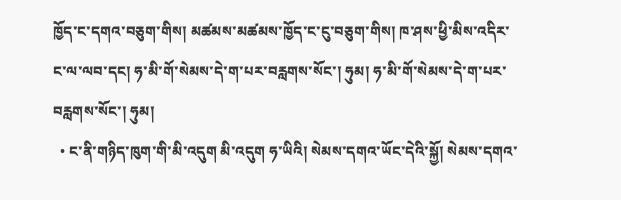ཁྱོད་ང་དགའ་བཅུག་གིས། མཚམས་མཚམས་ཁྱོད་ང་ངུ་བཅུག་གིས། ཁ་ཤས་ཕྱི་མིས་འདིར་ང་ལ་ལབ་དང། ཧ་མི་གོ་སེམས་དེ་ག་པར་བརླགས་སོང་། ཧུམ། ཧ་མི་གོ་སེམས་དེ་ག་པར་བརླགས་སོང་། ཧུམ།
  • ང་ནི་གཉིད་ཁུག་གི་མི་འདུག མི་འདུག ཧ་ཡིའི། སེམས་དགའ་ཡོང་དེའི་སྐྱོ། སེམས་དགའ་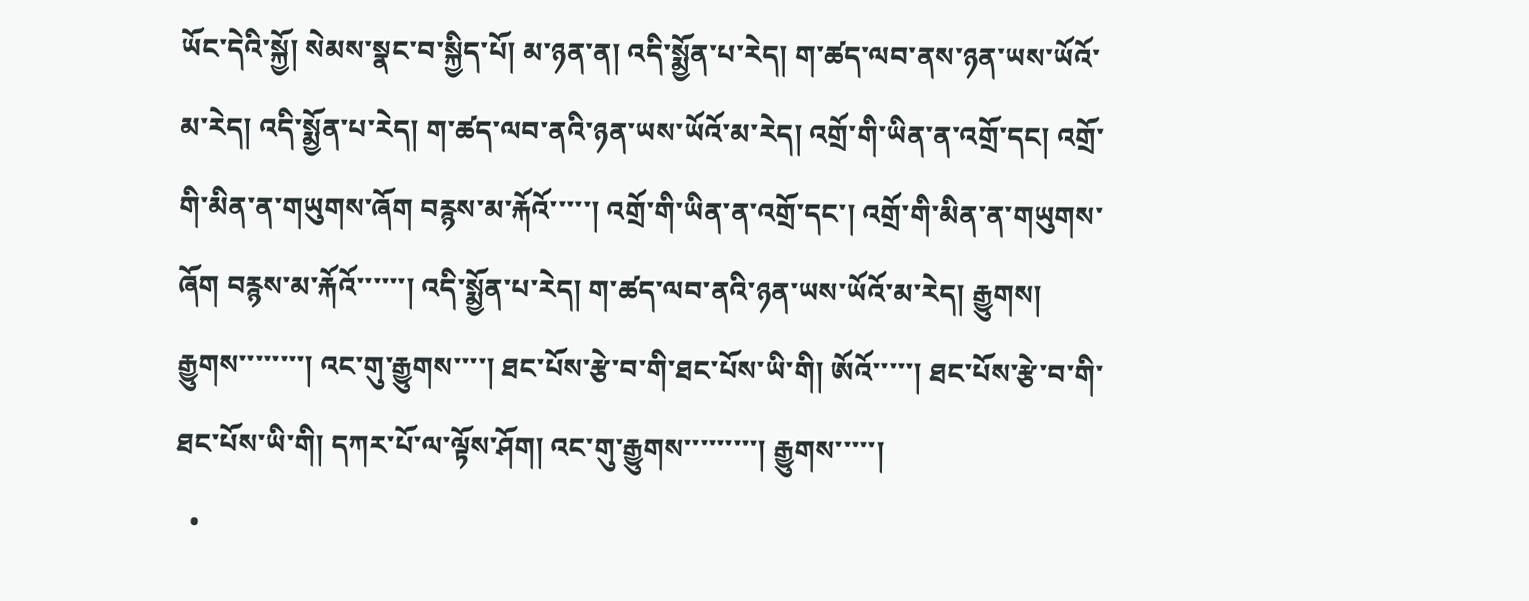ཡོང་དེའི་སྐྱོ། སེམས་སྣང་བ་སྐྱིད་པོ། མ་ཉན་ན། འདི་སྨྱོན་པ་རེད། ག་ཚད་ལབ་ནས་ཉན་ཡས་ཡོའོ་མ་རེད། འདི་སྨྱོན་པ་རེད། ག་ཚད་ལབ་ནའི་ཉན་ཡས་ཡོའོ་མ་རེད། འགྲོ་གི་ཡིན་ན་འགྲོ་དང། འགྲོ་གི་མིན་ན་གཡུགས་ཞོག བརྙས་མ་རྐོའོ་་་་་། འགྲོ་གི་ཡིན་ན་འགྲོ་དང་། འགྲོ་གི་མིན་ན་གཡུགས་ཞོག བརྙས་མ་རྐོའོ་་་་་་། འདི་སྨྱོན་པ་རེད། ག་ཚད་ལབ་ནའི་ཉན་ཡས་ཡོའོ་མ་རེད། རྒྱུགས། རྒྱུགས་་་་་་་་། འང་གུ་རྒྱུགས་་་་། ཐང་པོས་རྩེ་བ་གི་ཐང་པོས་ཡི་གི། ཨོའོ་་་་་། ཐང་པོས་རྩེ་བ་གི་ཐང་པོས་ཡི་གི། དཀར་པོ་ལ་ལྟོས་ཤོག། འང་གུ་རྒྱུགས་་་་་་་་་། རྒྱུགས་་་་་།
  •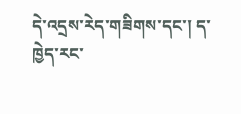དེ་འདྲས་རེད་གཟིགས་དང་། ད་ཁྱེད་རང་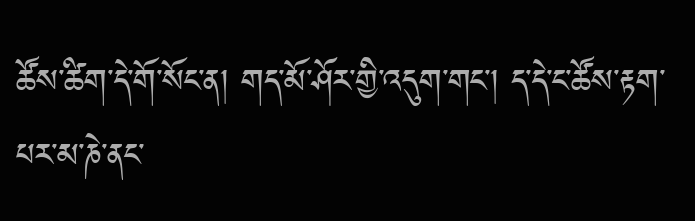ཚོས་ཚིག་དེ་གོ་སོང་ན། གད་མོ་ཤོར་གྱི་འདུག་གང་། ད་དེ་ང་ཚོས་རྟག་པར་མ་ཎེ་ནང་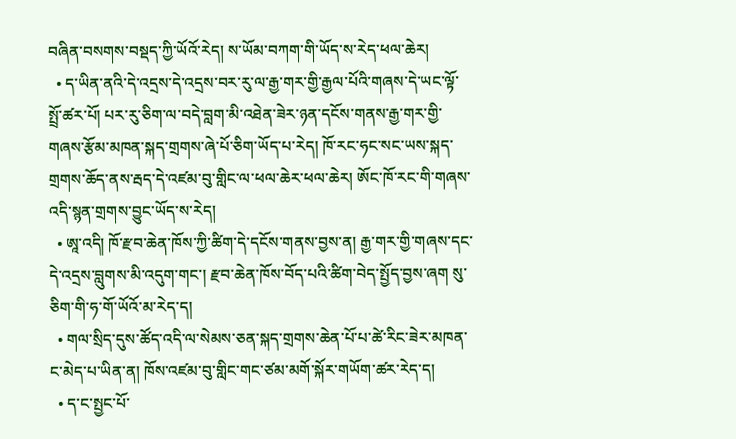བཞིན་བསགས་བསྡད་ཀྱི་ཡོའོ་རེད། ས་ཡོམ་བཀག་གི་ཡོད་ས་རེད་ཕལ་ཆེར།
  • ད་ཡིན་ནའི་དེ་འདྲས་དེ་འདྲས་བར་རུ་ལ་རྒྱ་གར་གྱི་རྒྱལ་པོའི་གཞས་དེ་ཡང་ལྟོ་སྤྲོ་ཚར་པོ། པར་རུ་ཅིག་ལ་བདེ་བླག་མི་འཐེན་ཟེར་ཉན་དངོས་གནས་རྒྱ་གར་གྱི་གཞས་རྩོམ་མཁན་སྐད་གྲགས་ཞེ་པོ་ཅིག་ཡོད་པ་རེད། ཁོ་རང་ཧང་སང་ཡས་སྐད་གྲགས་ཆོད་ནས་རྦད་དེ་འཛམ་བུ་གླིང་ལ་ཕལ་ཆེར་ཕལ་ཆེར། ཨོང་ཁོ་རང་གི་གཞས་འདི་སྙན་གྲགས་བྱུང་ཡོད་ས་རེད།
  • ཨཱ་འདི། ཁོ་རྫབ་ཆེན་ཁོས་ཀྱི་ཚིག་དེ་དངོས་གནས་བྱས་ན། རྒྱ་གར་གྱི་གཞས་དང་དེ་འདྲས་བླུགས་མི་འདུག་གང་། རྫབ་ཆེན་ཁོས་བོད་པའི་ཚིག་བེད་སྤྱོད་བྱས་ཞག སུ་ཅིག་གི་ཧ་གོ་ཡོའོ་མ་རེད་ད།
  • གལ་སྲིད་དུས་ཚོད་འདི་ལ་སེམས་ཅན་སྐད་གྲགས་ཆེན་པོ་པ་ཚེ་རིང་ཟེར་མཁན་ང་མེད་པ་ཡིན་ན། ཁོས་འཛམ་བུ་གླིང་གང་ཙམ་མགོ་སྐོར་གཡོག་ཚར་རེད་ད།
  • ད་ང་སྤྱང་པོ་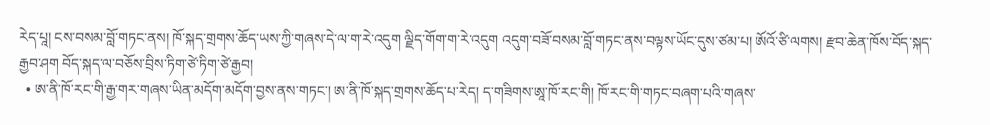རེད་པཱ། ངས་བསམ་བློ་གཏང་ནས། ཁོ་སྐད་གྲགས་ཆོད་ཡས་ཀྱི་གཞས་དེ་ལ་ག་རེ་འདུག ལྗིད་གོག་ག་རེ་འདུག འདུག་བཟོ་བསམ་བློ་གཏང་ནས་བལྟས་ཡོང་དུས་ཙམ་པ། ཨོའོ་ཙི་ལགས། རྫབ་ཆེན་ཁོས་བོད་སྐད་རྒྱབ་ཤག བོད་སྐད་ལ་བཅོས་བྲིས་ཏིག་ཙེ་ཏིག་ཙེ་རྒྱབ།
  • ཨ་ནི་ཁོ་རང་གི་རྒྱ་གར་གཞས་ཡིན་མདོག་མདོག་བྱས་ནས་གཏང་། ཨ་ནི་ཁོ་སྐད་གྲགས་ཆོད་པ་རེད། ད་གཟིགས་ཨཱ་ཁོ་རང་གི། ཁོ་རང་གི་གཏང་བཞག་པའི་གཞས་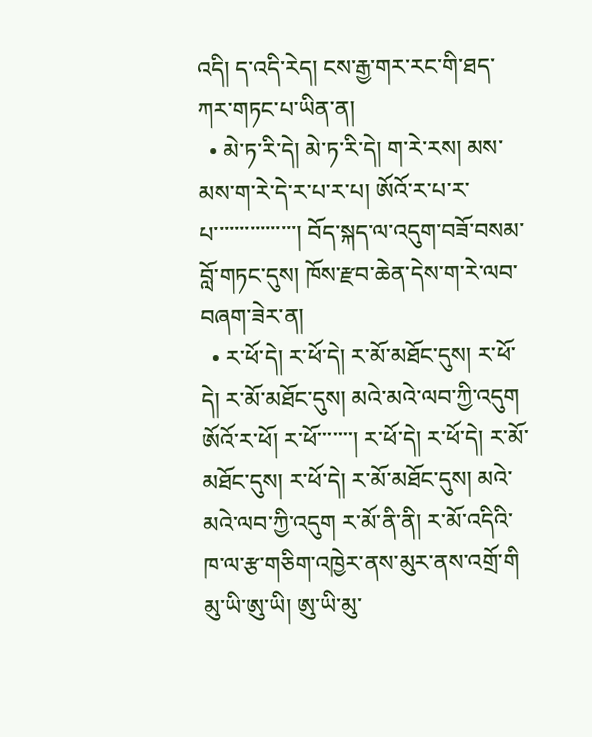འདི། ད་འདི་རེད། ངས་རྒྱ་གར་རང་གི་ཐད་ཀར་གཏང་པ་ཡིན་ན།
  • མེ་ཏ་རི་དེ། མེ་ཏ་རི་དེ། ག་རེ་རས། མས་མས་ག་རེ་དེ་ར་པ་ར་པ། ཨོའོ་ར་པ་ར་པ་་་་་་་་་་་་་་་་། བོད་སྐད་ལ་འདུག་བཟོ་བསམ་བློ་གཏང་དུས། ཁོས་རྫབ་ཆེན་དེས་ག་རེ་ལབ་བཞག་ཟེར་ན།
  • ར་ཕོ་དེ། ར་ཕོ་དེ། ར་མོ་མཐོང་དུས། ར་ཕོ་དེ། ར་མོ་མཐོང་དུས། མའེ་མའེ་ལབ་ཀྱི་འདུག  ཨོའོ་ར་ཕོ། ར་ཕོ་་་་་་་། ར་ཕོ་དེ། ར་ཕོ་དེ། ར་མོ་མཐོང་དུས། ར་ཕོ་དེ། ར་མོ་མཐོང་དུས། མའེ་མའེ་ལབ་ཀྱི་འདུག ར་མོ་ནི་ནི། ར་མོ་འདིའི་ཁ་ལ་རྩ་གཅིག་འཁྱེར་ནས་མུར་ནས་འགྲོ་གི མུ་ཡི་ཨུ་ཡི། ཨུ་ཡི་མུ་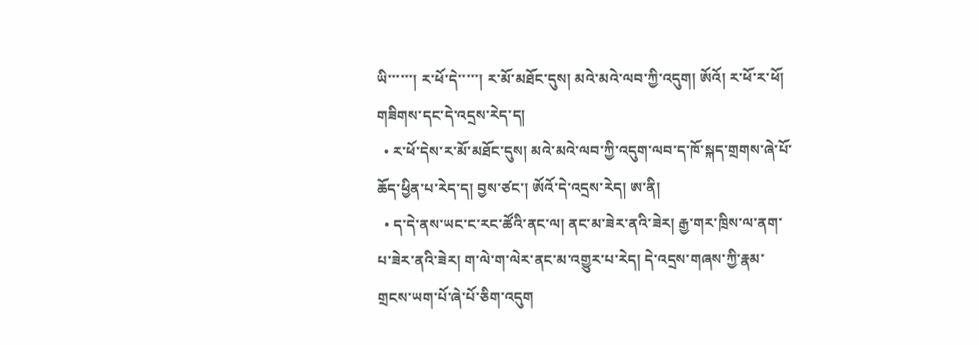ཡི་་་་་་། ར་ཕོ་དེ་་་་་། ར་མོ་མཐོང་དུས། མའེ་མའེ་ལབ་ཀྱི་འདུག། ཨོའོ། ར་ཕོ་ར་ཕོ། གཟིགས་དང་དེ་འདྲས་རེད་ད།
  • ར་ཕོ་དེས་ར་མོ་མཐོང་དུས། མའེ་མའེ་ལབ་ཀྱི་འདུག་ལབ་ད་ཁོ་སྐད་གྲགས་ཞེ་པོ་ཆོད་ཕྱིན་པ་རེད་ད། བྱས་ཙང་། ཨོའོ་དེ་འདྲས་རེད། ཨ་ནི།
  • ད་དེ་ནས་ཡང་ང་རང་ཚོའི་ནང་ལ། ནང་མ་ཟེར་ནའི་ཟེར། རྒྱ་གར་ཁྲིས་ལ་ནག་པ་ཟེར་ནའི་ཟེར། ག་ལེ་ག་ལེར་ནང་མ་འགྱུར་པ་རེད། དེ་འདྲས་གཞས་ཀྱི་རྣམ་གྲངས་ཡག་པོ་ཞེ་པོ་ཅིག་འདུག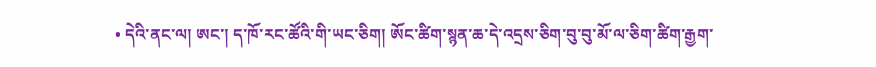• དེའི་ནང་ལ། ཨང་། ད་ཁོ་རང་ཚོའི་གི་ཡང་ཅིག། ཨོང་ཚིག་སྙན་ཆ་དེ་འདྲས་ཅིག་བུ་བུ་མོ་ལ་ཅིག་ཚིག་རྒྱག་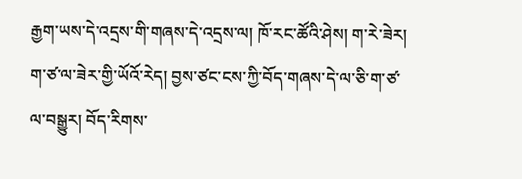རྒྱག་ཡས་དེ་འདྲས་གི་གཞས་དེ་འདྲས་ལ། ཁོ་རང་ཚོའི་ཤེས། ག་རེ་ཟེར། ག་ཙ་ལ་ཟེར་གྱི་ཡོའོ་རེད། བྱས་ཙང་ངས་ཀྱི་བོད་གཞས་དེ་ལ་ཅི་ག་ཙ་ལ་བསྒྱུར། བོད་རིགས་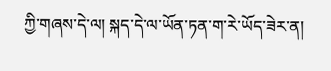ཀྱི་གཞས་དེ་ལ། སྐད་དེ་ལ་ཡོན་ཏན་ག་རེ་ཡོད་ཟེར་ན།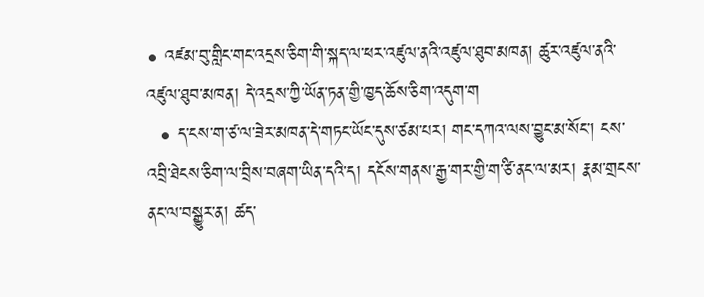• འཛམ་བུ་གླིང་གང་འདྲས་ཅིག་གི་སྐད་ལ་ཕར་འཛུལ་ནའི་འཛུལ་ཐུབ་མཁན། ཚུར་འཛུལ་ནའི་འཛུལ་ཐུབ་མཁན། དེ་འདྲས་ཀྱི་ཡོན་ཏན་གྱི་ཁྱད་ཆོས་ཅིག་འདུག་ག
  • ད་ངས་ག་ཙ་ལ་ཟེར་མཁན་དེ་གཏང་ཡོང་དུས་ཙམ་པར། གང་དཀའ་ལས་བྱུང་མ་སོང་། ངས་འབྲི་ཐེངས་ཅིག་ལ་བྲིས་བཞག་ཡིན་དའི་ད། དངོས་གནས་རྒྱ་གར་གྱི་ག་ཙི་ནང་ལ་མར། རྣམ་གྲངས་ནང་ལ་བསྒྱུར་ན། ཚད་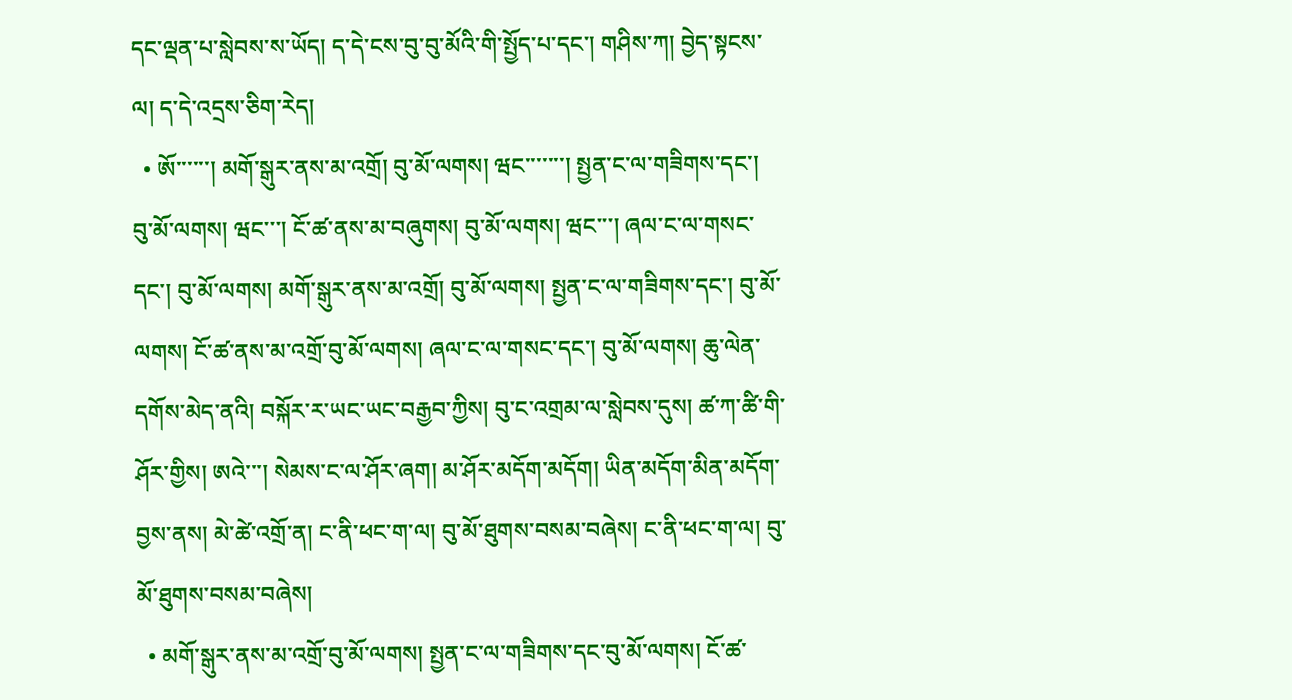དང་ལྡན་པ་སླེབས་ས་ཡོད། ད་དེ་ངས་བུ་བུ་མོའི་གི་སྤྱོད་པ་དང་། གཤིས་ཀ། བྱེད་སྟངས་ལ། ད་དེ་འདྲས་ཅིག་རེད།
  • ཨོ་་་་་་། མགོ་སྒུར་ནས་མ་འགྲོ། བུ་མོ་ལགས། ཝང་་་་་་་། སྤྱན་ང་ལ་གཟིགས་དང་། བུ་མོ་ལགས། ཝང་་་། ངོ་ཚ་ནས་མ་བཞུགས། བུ་མོ་ལགས། ཝང་་་། ཞལ་ང་ལ་གསང་དང་། བུ་མོ་ལགས། མགོ་སྒུར་ནས་མ་འགྲོ། བུ་མོ་ལགས། སྤྱན་ང་ལ་གཟིགས་དང་། བུ་མོ་ལགས། ངོ་ཚ་ནས་མ་འགྲོ་བུ་མོ་ལགས། ཞལ་ང་ལ་གསང་དང་། བུ་མོ་ལགས། ཆུ་ལེན་དགོས་མེད་ནའི། བསྐོར་ར་ཡང་ཡང་བརྒྱབ་ཀྱིས། བུ་ང་འགྲམ་ལ་སླེབས་དུས། ཚ་ཀ་ཚི་གི་ཤོར་གྱིས། ཨའེ་་་། སེམས་ང་ལ་ཤོར་ཞག། མ་ཤོར་མདོག་མདོག། ཡིན་མདོག་མིན་མདོག་བྱས་ནས། མེ་ཚེ་འགྲོ་ན། ང་ནི་ཕང་ག་ལ། བུ་མོ་ཐུགས་བསམ་བཞེས། ང་ནི་ཕང་ག་ལ། བུ་མོ་ཐུགས་བསམ་བཞེས།
  • མགོ་སྒུར་ནས་མ་འགྲོ་བུ་མོ་ལགས། སྤྱན་ང་ལ་གཟིགས་དང་བུ་མོ་ལགས། ངོ་ཚ་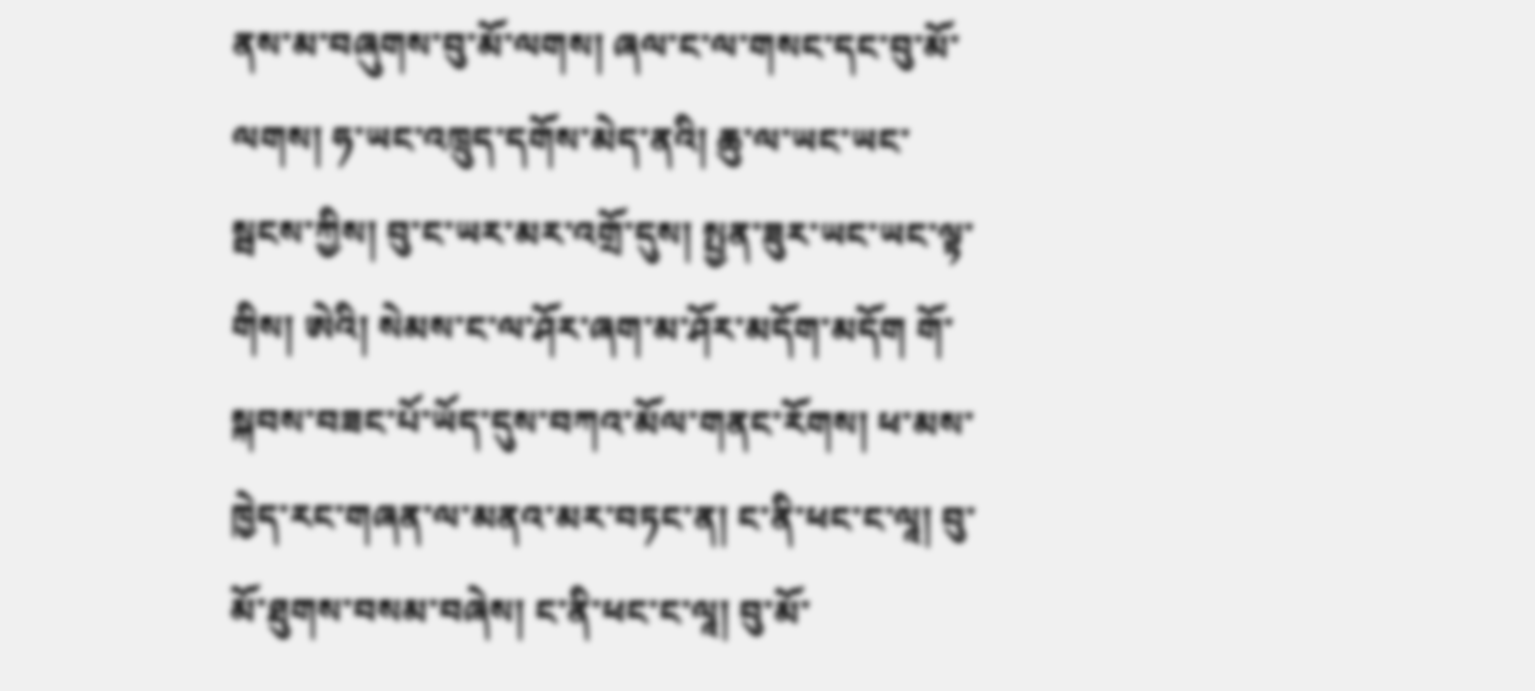ནས་མ་བཞུགས་བུ་མོ་ལགས། ཞལ་ང་ལ་གསང་དང་བུ་མོ་ལགས། ཧ་ཡང་འཁྲུད་དགོས་མེད་ནའི། ཆུ་ལ་ཡང་ཡང་སྦངས་ཀྱིས། བུ་ང་ཡར་མར་འགྲོ་དུས། སྤྱན་ཟུར་ཡང་ཡང་ལྟ་གིས། ཨེའི། སེམས་ང་ལ་ཤོར་ཞག་མ་ཤོར་མདོག་མདོག གོ་སྐབས་བཟང་པོ་ཡོད་དུས་བཀའ་མོལ་གནང་རོགས། ཕ་མས་ཁྱེད་རང་གཞན་ལ་མནའ་མར་བཏང་ན། ང་ནི་ཕང་ང་ལཱ། བུ་མོ་ཐུགས་བསམ་བཞེས། ང་ནི་ཕང་ང་ལཱ། བུ་མོ་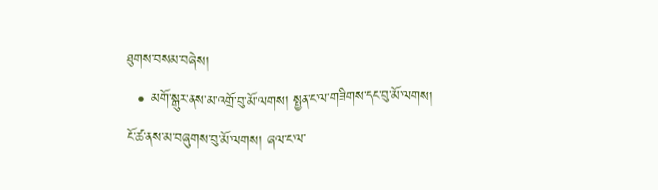ཐུགས་བསམ་བཞེས།
  • མགོ་སྒུར་ནས་མ་འགྲོ་བུ་མོ་ལགས། སྤྱན་ང་ལ་གཟིགས་དང་བུ་མོ་ལགས། ངོ་ཚ་ནས་མ་བཞུགས་བུ་མོ་ལགས། ཞལ་ང་ལ་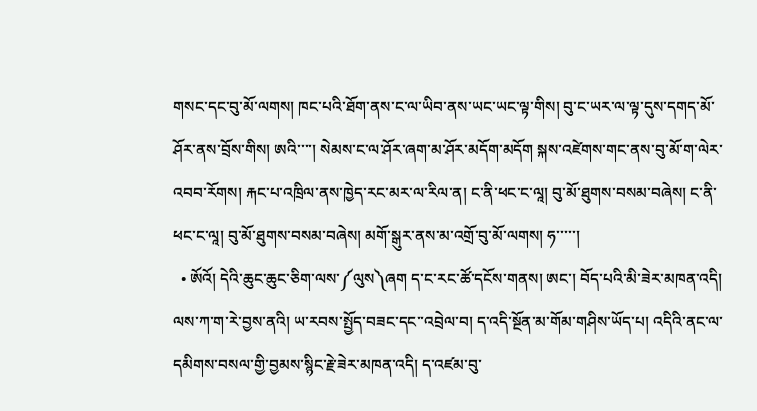གསང་དང་བུ་མོ་ལགས། ཁང་པའི་ཐོག་ནས་ང་ལ་ཡིབ་ནས་ཡང་ཡང་ལྟ་གིས། བུ་ང་ཡར་ལ་ལྟ་དུས་དགད་མོ་ཤོར་ནས་བྲོས་གིས། ཨའི་་་་། སེམས་ང་ལ་ཤོར་ཞག་མ་ཤོར་མདོག་མདོག སྐས་འཛེགས་གང་ནས་བུ་མོ་ག་ལེར་འབབ་རོགས། རྐང་པ་འཁྲིལ་ནས་ཁྱེད་རང་མར་ལ་རིལ་ན། ང་ནི་ཕང་ང་ལཱ། བུ་མོ་ཐུགས་བསམ་བཞེས། ང་ནི་ཕང་ང་ལཱ། བུ་མོ་ཐུགས་བསམ་བཞེས། མགོ་སྒུར་ནས་མ་འགྲོ་བུ་མོ་ལགས། ཧ་་་་་།
  • ཨོའོ། དེའི་ཆུང་ཆུང་ཅིག་ལས་༼ལུས༽ཞག ད་ང་རང་ཚོ་དངོས་གནས། ཨང་། བོད་པའི་མི་ཟེར་མཁན་འདི། ལས་ཀ་ག་རེ་བྱས་ནའི། ཡ་རབས་སྤྱོད་བཟང་དང་་འབྲེལ་བ། ད་འདི་སྔོན་མ་གོམ་གཤིས་ཡོད་པ། འདིའི་ནང་ལ་དམིགས་བསལ་གྱི་བྱམས་སྙིང་རྗེ་ཟེར་མཁན་འདི། ད་འཛམ་བུ་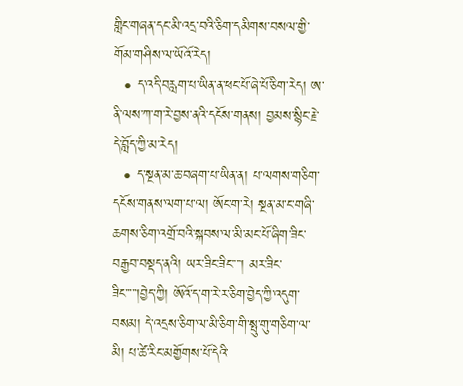གླིང་གཞན་དང་མི་འདྲ་བའི་ཅིག་དམིགས་བསལ་གྱི་གོམ་གཤིས་ལ་ཡོའོ་རེད།
  • ད་འདི་བརླག་པ་ཡིན་ན་ཕང་པོ་ཞེ་པོ་ཅིག་རེད། ཨ་ནི་ལས་ཀ་ག་རེ་བྱས་ནའི་དངོས་གནས། བྱམས་སྙིང་རྗེ་དེ་བློད་ཀྱི་མ་རེད།
  • ད་སྔན་མ་ཆ་བཞག་པ་ཡིན་ན། པ་ལགས་གཅིག་དངོས་གནས་ལག་པ་ལ། ཨོང་ག་རེ། སྔན་མ་ང་གཞི་ཆགས་ཅིག་འགྲོ་བའི་སྐབས་ལ་མི་མང་པོ་ཞིག་ཟིང་བརྒྱབ་བསྡད་ནའི། ཡར་ཟིང་ཟིང་་་་། མར་ཟིང་ཟིང་་་་་།བྱེད་ཀྱི། ཨོའོ་ད་ག་རེ་ར་ཅིག་བྱེད་ཀྱི་འདུག་བསམ། དེ་འདྲས་ཅིག་ལ་མི་ཅིག་གི་སྤུ་གུ་གཅིག་ལ་མི། པ་ཚེ་རིང་མགྱོགས་པོ་དེའི་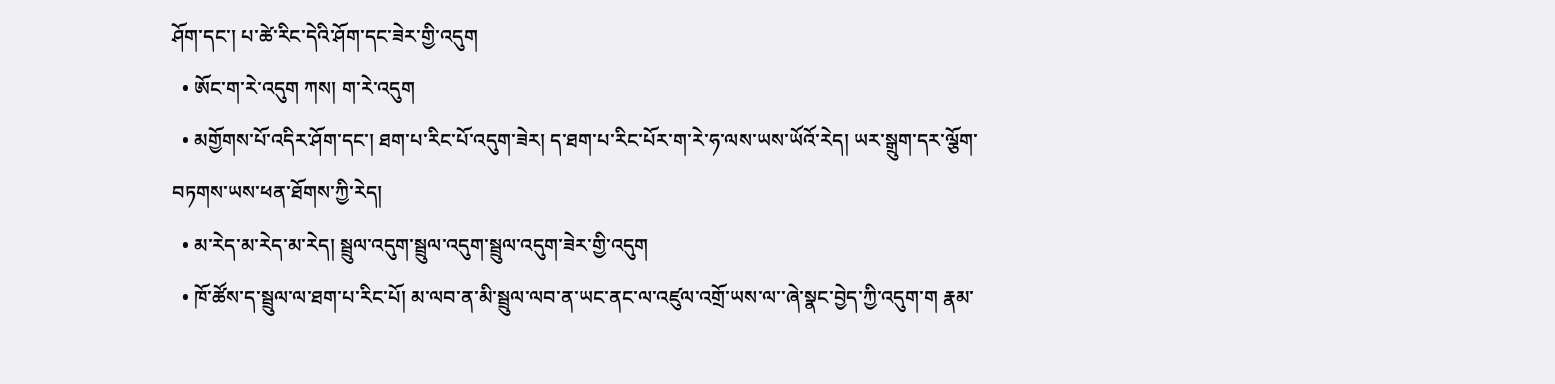ཤོག་དང་། པ་ཚེ་རིང་དེའི་ཤོག་དང་ཟེར་གྱི་འདུག
  • ཨོང་ག་རེ་འདུག ཀས། ག་རེ་འདུག
  • མགྱོགས་པོ་འདིར་ཤོག་དང་། ཐག་པ་རིང་པོ་འདུག་ཟེར། ད་ཐག་པ་རིང་པོར་ག་རེ་ཧ་ལས་ཡས་ཡོའོ་རེད། ཡར་སྒྲུག་དར་ལྕོག་བཏགས་ཡས་ཕན་ཐོགས་ཀྱི་རེད།
  • མ་རེད་མ་རེད་མ་རེད། སྦྲུལ་འདུག་སྦྲུལ་འདུག་སྦྲུལ་འདུག་ཟེར་གྱི་འདུག
  • ཁོ་ཚོས་ད་སྦྲུལ་ལ་ཐག་པ་རིང་པོ། མ་ལབ་ན་མི་སྦྲུལ་ལབ་ན་ཡང་ནང་ལ་འཛུལ་འགྲོ་ཡས་ལ་་ཞེ་སྣང་བྱེད་ཀྱི་འདུག་ག རྣམ་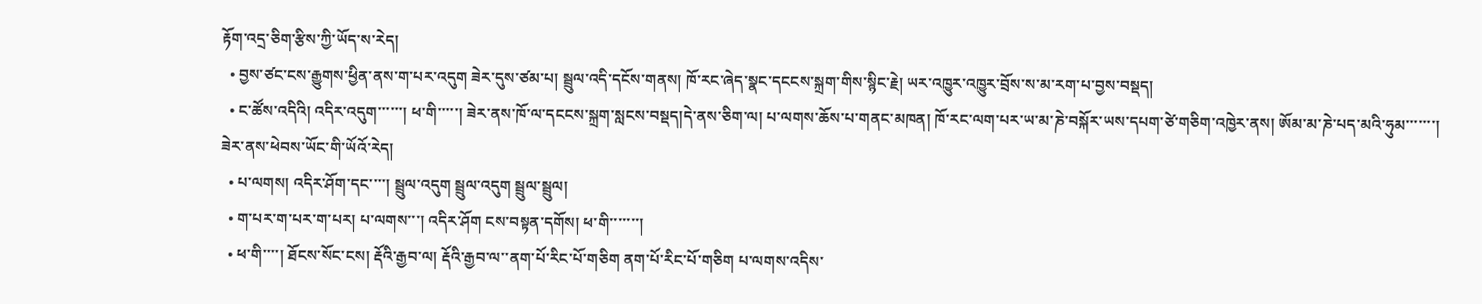རྟོག་འདྲ་ཅིག་རྩིས་ཀྱི་ཡོད་ས་རེད།
  • བྱས་ཙང་ངས་རྒྱུགས་ཕྱིན་ནས་ག་པར་འདུག ཟེར་དུས་ཙམ་པ། སྦྲུལ་འདི་དངོས་གནས། ཁོ་རང་ཞེད་སྣང་དངངས་སྐྲག་གིས་སྙིང་རྗེ། ཡར་འཁྱུར་འཁྱུར་བྲོས་ས་མ་རག་པ་བྱས་བསྡད།
  • ང་ཚོས་འདིའི། འདིར་འདུག་་་་་་། ཕ་གི་་་་་། ཟེར་ནས་ཁོ་ལ་དངངས་སྐྲག་སླངས་བསྡད།དེ་ནས་ཅིག་ལ། པ་ལགས་ཆོས་པ་གནང་མཁན། ཁོ་རང་ལག་པར་ཡ་མ་ཎེ་བསྐོར་ཡས་དཔག་ཙེ་གཅིག་འཁྱེར་ནས། ཨོམ་མ་ཎེ་པད་མའི་ཧུམ་་་་་་་། ཟེར་ནས་ཕེབས་ཡོང་གི་ཡོའོ་རེད།
  • པ་ལགས། འདིར་ཤོག་དང་་་་། སྦྲུལ་འདུག སྦྲུལ་འདུག སྦྲུལ་སྦྲུལ།
  • ག་པར་ག་པར་ག་པར། པ་ལགས་་་། འདིར་ཤོག ངས་བསྟན་དགོས། ཕ་གི་་་་་་་།
  • ཕ་གི་་་་། ཐོངས་སོང་ངས། རྡོའི་རྒྱབ་ལ། རྡོའི་རྒྱབ་ལ་་ནག་པོ་རིང་པོ་གཅིག ནག་པོ་རིང་པོ་གཅིག པ་ལགས་འདིས་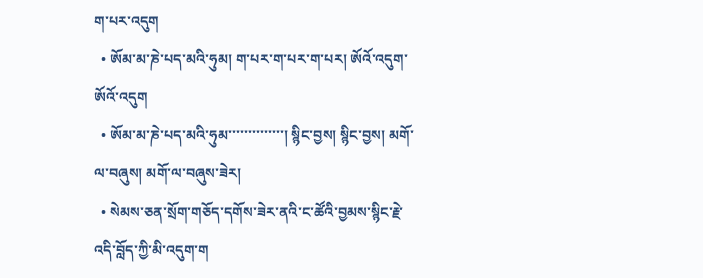ག་པར་འདུག
  • ཨོམ་མ་ཎེ་པད་མའི་ཧུམ། ག་པར་ག་པར་ག་པར། ཨོའོ་འདུག་ཨོའོ་འདུག
  • ཨོམ་མ་ཎེ་པད་མའི་ཧུམ་་་་་་་་་་་་་་། སྙིང་བྱས། སྙིང་བྱས། མགོ་ལ་བཞུས། མགོ་ལ་བཞུས་ཟེར།
  • སེམས་ཅན་སྲོག་གཅོད་དགོས་ཟེར་ནའི་ང་ཚོའི་བྱམས་སྙིང་རྗེ་འདི་བློད་ཀྱི་མི་འདུག་ག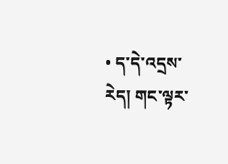• ད་དེ་འདྲས་རེད། གང་ལྟར་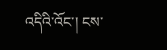འདིའི་འོང་། ངས་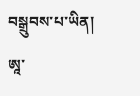བསྒྲུབས་པ་ཡིན། ཨཱ་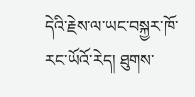དེའི་རྗེས་ལ་ཡང་བསྐྱར་ཁོ་རང་ཡོའོ་རེད། ཐུགས་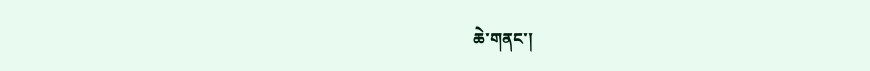ཆེ་གནང་།